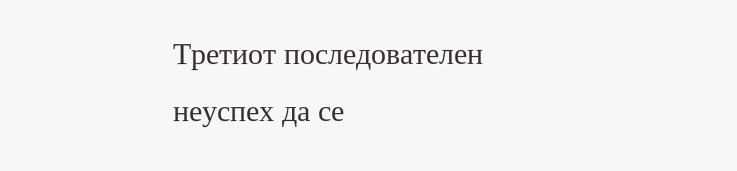Третиот последователен неуспех да се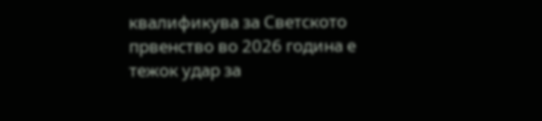квалификува за Светското првенство во 2026 година е тежок удар за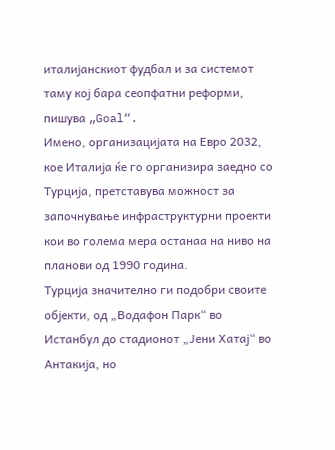италијанскиот фудбал и за системот таму кој бара сеопфатни реформи, пишува „Goal“.
Имено, организацијата на Евро 2032, кое Италија ќе го организира заедно со Турција, претставува можност за започнување инфраструктурни проекти кои во голема мера останаа на ниво на планови од 1990 година.
Турција значително ги подобри своите објекти, од „Водафон Парк“ во Истанбул до стадионот „Јени Хатај“ во Антакија, но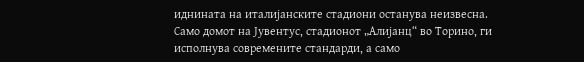иднината на италијанските стадиони останува неизвесна.
Само домот на Јувентус, стадионот „Алијанц“ во Торино, ги исполнува современите стандарди, а само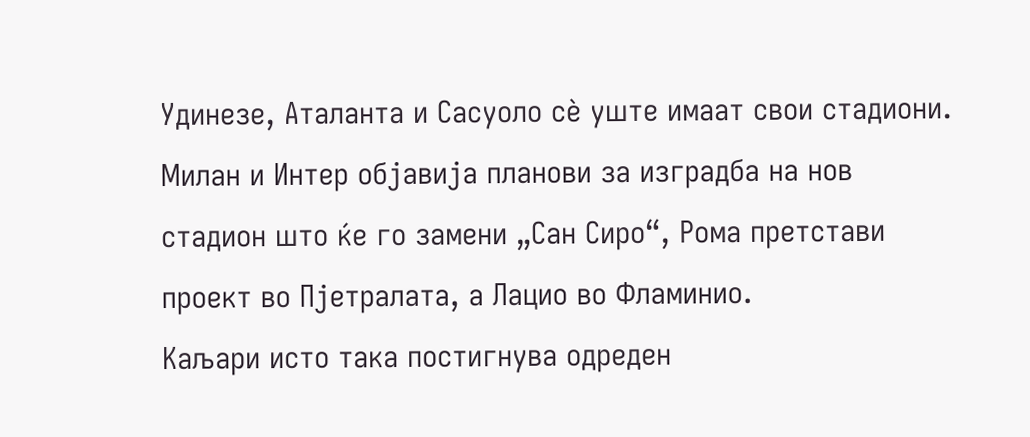Удинезе, Аталанта и Сасуоло сè уште имаат свои стадиони.
Милан и Интер објавија планови за изградба на нов стадион што ќе го замени „Сан Сиро“, Рома претстави проект во Пјетралата, а Лацио во Фламинио.
Каљари исто така постигнува одреден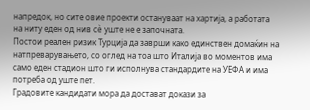напредок, но сите овие проекти остануваат на хартија, а работата на ниту еден од нив сè уште не е започната.
Постои реален ризик Турција да заврши како единствен домаќин на натпреварувањето, со оглед на тоа што Италија во моментов има само еден стадион што ги исполнува стандардите на УЕФА и има потреба од уште пет.
Градовите кандидати мора да достават докази за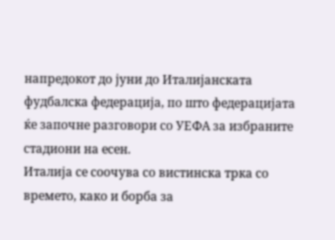напредокот до јуни до Италијанската фудбалска федерација, по што федерацијата ќе започне разговори со УЕФА за избраните стадиони на есен.
Италија се соочува со вистинска трка со времето, како и борба за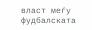власт меѓу фудбалската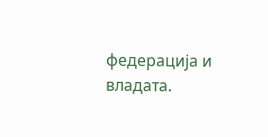федерација и владата.